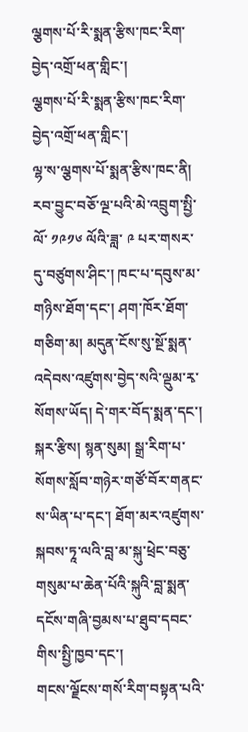ལྕགས་པོ་རི་སྨན་རྩིས་ཁང་རིག་བྱེད་འགྲོ་ཕན་གླིང་།
ལྕགས་པོ་རི་སྨན་རྩིས་ཁང་རིག་བྱེད་འགྲོ་ཕན་གླིང་།
ལྷ་ས་ལྕགས་པོ་སྨན་རྩིས་ཁང་ནི། རབ་བྱུང་བཅོ་ལྔ་པའི་མེ་འབྲུག་སྤྱི་ལོ་ ༡༩༡༦ ལོའི་ཟླ་ ༩ པར་གསར་དུ་བཙུགས་ཤིང་། ཁང་པ་དབུས་མ་གཉིས་ཐོག་དང་། ཤག་ཁོར་ཐོག་གཅིག་མ། མདུན་ངོས་སུ་སྔོ་སྨན་འདེབས་འཛུགས་བྱེད་སའི་ལྡུམ་རྭ་སོགས་ཡོད། དེ་གར་བོད་སྨན་དང་། སྐར་རྩིས། སྙན་སུམ། སྒྲ་རིག་པ་སོགས་སློབ་གཉེར་གཙོ་བོར་གནང་ས་ཡིན་པ་དང་། ཐོག་མར་འཛུགས་སྐབས་ཏཱ་ལའི་བླ་མ་སྐུ་ཕྲེང་བཅུ་གསུམ་པ་ཆེན་པོའི་སྐུའི་བླ་སྨན་དངོས་གཞི་བྱམས་པ་ཐུབ་དབང་གིས་སྤྱི་ཁྱབ་དང་།
གངས་ལྗོངས་གསོ་རིག་བསྟན་པའི་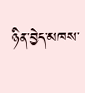ཉིན་བྱེད་མཁས་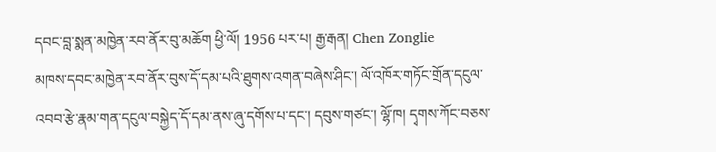དབང་བླ་སྨན་མཁྱེན་རབ་ནོར་བུ་མཆོག ཕྱི་ལོ། 1956 པར་པ། རྒྱ་རྒན། Chen Zonglie
མཁས་དབང་མཁྱེན་རབ་ནོར་བུས་དོ་དམ་པའི་ཐུགས་འགན་བཞེས་ཤིང་། ལོ་འཁོར་གཏོང་གྲོན་དངུལ་འབབ་རྩེ་རྣམ་གན་དངུལ་བསྐྱེད་དོ་དམ་ནས་ཞུ་དགོས་པ་དང་། དབུས་གཙང་། ལྷོ་ཁ། དྭགས་ཀོང་བཅས་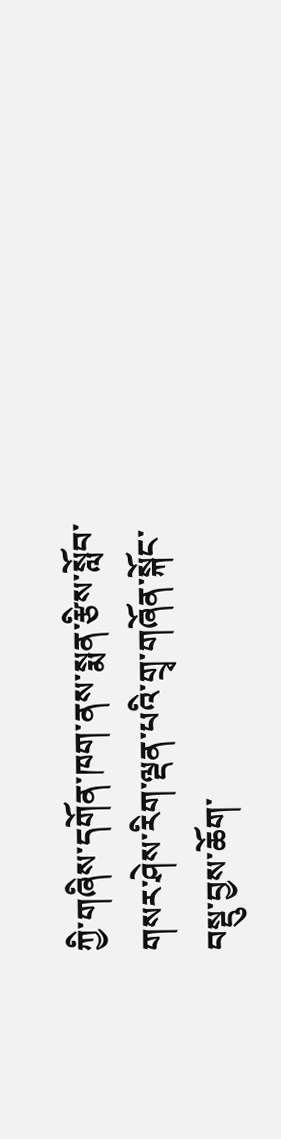ཀྱི་གཞིས་དགོན་ཁག་ནས་སྨན་རྩིས་སློབ་གསར་ཤེས་རིག་ལྡན་པའི་གྲྭ་གཞོན་སྐོང་བསྡུ་བྱས་ཆོག་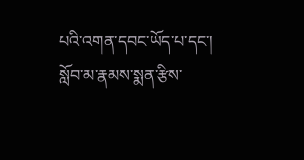པའི་འགན་དབང་ཡོད་པ་དང་། སློབ་མ་རྣམས་སྨན་རྩིས་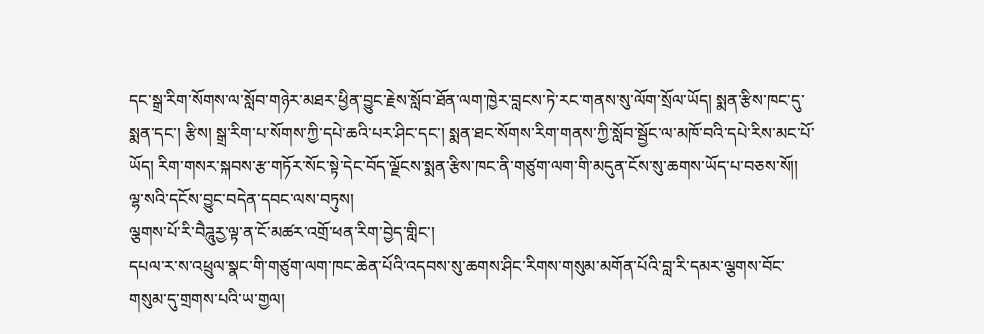དང་སྒྲ་རིག་སོགས་ལ་སློབ་གཉེར་མཐར་ཕྱིན་བྱུང་རྗེས་སློབ་ཐོན་ལག་ཁྱེར་བླངས་ཏེ་རང་གནས་སུ་ལོག་སྲོལ་ཡོད། སྨན་རྩིས་ཁང་དུ་སྨན་དང་། རྩིས། སྒྲ་རིག་པ་སོགས་ཀྱི་དཔེ་ཆའི་པར་ཤིང་དང་། སྨན་ཐང་སོགས་རིག་གནས་ཀྱི་སློབ་སྦྱོང་ལ་མཁོ་བའི་དཔེ་རིས་མང་པོ་ཡོད། རིག་གསར་སྐབས་རྩ་གཏོར་སོང་སྟེ་དེང་བོད་ལྗོངས་སྨན་རྩིས་ཁང་ནི་གཙུག་ལག་གི་མདུན་ངོས་སུ་ཆགས་ཡོད་པ་བཅས་སོ།།
ལྷ་སའི་དངོས་བྱུང་བདེན་དབང་ལས་བཏུས།
ལྕགས་པོ་རི་བཻཌཱུརྱ་ལྟ་ན་ངོ་མཚར་འགྲོ་ཕན་རིག་བྱེད་གླིང་།
དཔལ་ར་ས་འཕྲུལ་སྣང་གི་གཙུག་ལག་ཁང་ཆེན་པོའི་འདབས་སུ་ཆགས་ཤིང་རིགས་གསུམ་མགོན་པོའི་བླ་རི་དམར་ལྕགས་བོང་གསུམ་དུ་གྲགས་པའི་ཡ་གྱལ།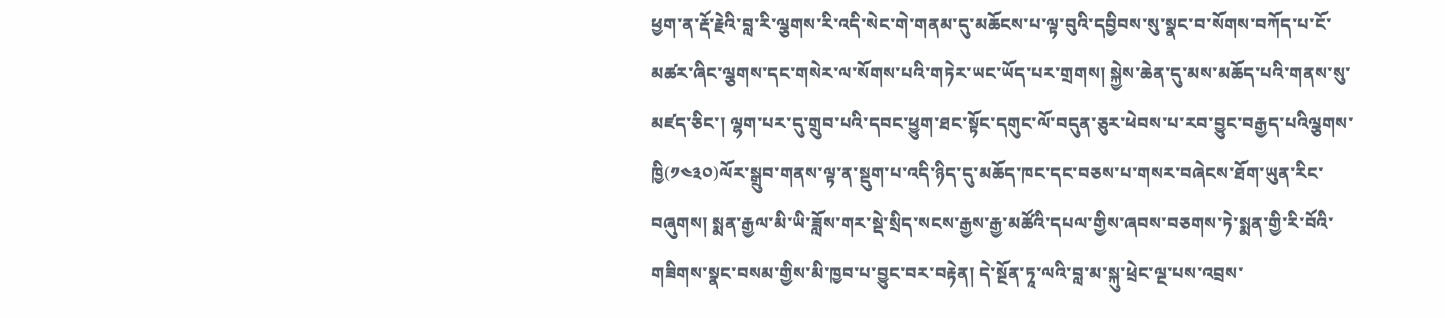ཕྱག་ན་རྡོ་རྗེའི་བླ་རི་ལྕགས་རི་འདི་སེང་གེ་གནམ་དུ་མཆོངས་པ་ལྟ་བུའི་དབྱིབས་སུ་སྣང་བ་སོགས་བཀོད་པ་ངོ་མཚར་ཞིང་ལྕགས་དང་གསེར་ལ་སོགས་པའི་གཏེར་ཡང་ཡོད་པར་གྲགས། སྐྱེས་ཆེན་དུ་མས་མཆོད་པའི་གནས་སུ་མཛད་ཅིང་། ལྷག་པར་དུ་གྲུབ་པའི་དབང་ཕྱུག་ཐང་སྟོང་དགུང་ལོ་བདུན་ཅུར་ཕེབས་པ་རབ་བྱུང་བརྒྱད་པའིལྕགས་ཁྱི(༡༤༣༠)ལོར་སྒྲུབ་གནས་ལྟ་ན་སྡུག་པ་འདི་ཉིད་དུ་མཆོད་ཁང་དང་བཅས་པ་གསར་བཞེངས་ཐོག་ཡུན་རིང་བཞུགས། སྨན་རྒྱལ་མི་ཡི་ཟློས་གར་སྡེ་སྲིད་སངས་རྒྱས་རྒྱ་མཚོའི་དཔལ་གྱིས་ཞབས་བཅགས་ཏེ་སྨན་གྱི་རི་བོའི་གཟིགས་སྣང་བསམ་གྱིས་མི་ཁྱབ་པ་བྱུང་བར་བརྟེན། དེ་སྔོན་ཏཱ་ལའི་བླ་མ་སྐུ་ཕྲེང་ལྔ་པས་འབྲས་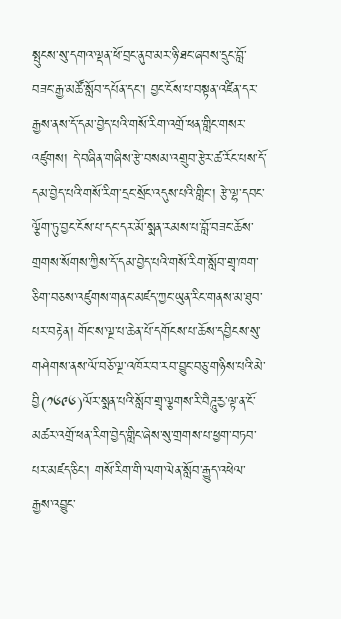སྤུངས་སུ་དགའ་ལྡན་ཕོ་བྲང་ནུབ་མར་ཉི་ཐང་ཞབས་དྲུང་བློ་བཟང་རྒྱ་མཚོ་སློབ་དཔོན་དང་། བྱང་ངོས་པ་བསྟན་འཛིན་དར་རྒྱས་ནས་དོ་དམ་བྱེད་པའི་གསོ་རིག་འགྲོ་ཕན་གླིང་གསར་འཛུགས། དེ་བཞིན་གཞིས་རྩེ་བསམ་འགྲུབ་རྩེར་ཚ་རོང་པས་དོ་དམ་བྱེད་པའི་གསོ་རིག་དྲང་སྲོང་འདུས་པའི་གླིང་། རྩེ་ལྷ་དབང་ལྕོག་ཏུ་བྱང་ངོས་པ་དང་དར་མོ་སྨན་རམས་པ་བློ་བཟང་ཆོས་གྲགས་སོགས་ཀྱིས་དོ་དམ་བྱེད་པའི་གསོ་རིག་སློབ་གྲྭ་ཁག་ཅིག་བཅས་འཛུགས་གནང་མཛད་ཀྱང་ཡུན་རིང་གནས་མ་ཐུབ་པར་བརྟེན། གོང་ས་ལྔ་པ་ཆེན་པོ་དགོངས་པ་ཆོས་དབྱིངས་སུ་གཤེགས་ནས་ལོ་བཅོ་ལྔ་འཁོར་བ་རབ་བྱུང་བཅུ་གཉིས་པའི་མེ་བྱི(༡༦༩༦)ལོར་སྨན་པའི་སློབ་གྲྭ་ལྕགས་རི་བཻཌཱུརྱ་ལྟ་ན་ངོ་མཚར་འགྲོ་ཕན་རིག་བྱེད་གླིང་ཞེས་སུ་གྲགས་པ་ཕྱག་བཏབ་པར་མཛད་ཅིང་། གསོ་རིག་གི་ལག་ལེན་སློབ་རྒྱུད་འཕེལ་རྒྱས་འབྱུང་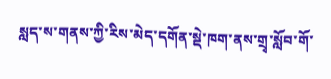སླད་ས་གནས་ཀྱི་རིས་མེད་དགོན་སྡེ་ཁག་ནས་གྲྭ་སློབ་གོ་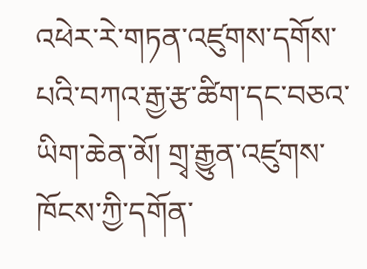འཕེར་རེ་གཏན་འཛུགས་དགོས་པའི་བཀའ་རྒྱ་རྩ་ཚིག་དང་བཅའ་ཡིག་ཆེན་མོ། གྲྭ་རྒྱུན་འཛུགས་ཁོངས་ཀྱི་དགོན་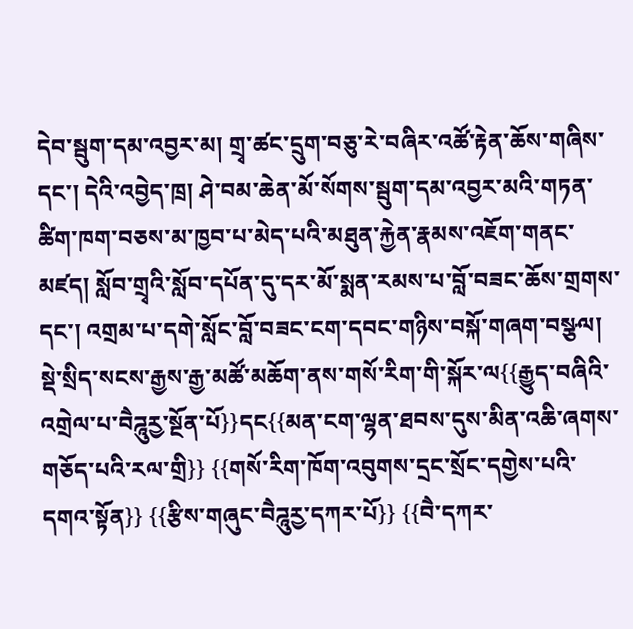དེབ་སྦུག་དམ་འབྱར་མ། གྲྭ་ཚང་དྲུག་བཅུ་རེ་བཞིར་འཚོ་རྟེན་ཆོས་གཞིས་དང་། དེའི་འབྱེད་ཁྲ། ཤེ་བམ་ཆེན་མོ་སོགས་སྦུག་དམ་འབྱར་མའི་གཏན་ཚིག་ཁག་བཅས་མ་ཁྱབ་པ་མེད་པའི་མཐུན་རྐྱེན་རྣམས་འཇོག་གནང་མཛད། སློབ་གྲྭའི་སློབ་དཔོན་དུ་དར་མོ་སྨན་རམས་པ་བློ་བཟང་ཆོས་གྲགས་དང་། འགྲམ་པ་དགེ་སློང་བློ་བཟང་ངག་དབང་གཉིས་བསྐོ་གཞག་བསྩལ། སྡེ་སྲིད་སངས་རྒྱས་རྒྱ་མཚོ་མཆོག་ནས་གསོ་རིག་གི་སྐོར་ལ{{རྒྱུད་བཞིའི་འགྲེལ་པ་བཻཌཱུརྱ་སྔོན་པོ}}དང{{མན་ངག་ལྷན་ཐབས་དུས་མིན་འཆི་ཞགས་གཅོད་པའི་རལ་གྲི}} {{གསོ་རིག་ཁོག་འབུགས་དྲང་སྲོང་དགྱེས་པའི་དགའ་སྟོན}} {{རྩིས་གཞུང་བཻཌཱུརྱ་དཀར་པོ}} {{བཻ་དཀར་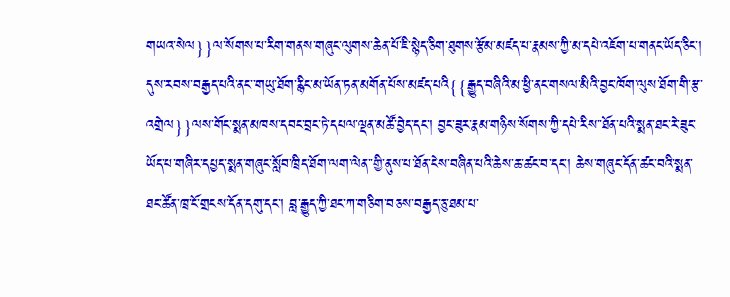གཡའ་སེལ}}ལ་སོགས་པ་རིག་གནས་གཞུང་ལུགས་ཆེན་པོ་ཇི་སྙེད་ཅིག་ཐུགས་རྩོམ་མཛད་པ་རྣམས་ཀྱི་མ་དཔེ་འཇོག་པ་གནང་ཡོད་ཅིང་། དུས་རབས་བརྒྱད་པའི་ནང་་གཡུ་ཐོག་རྙིང་མ་ཡོན་ཏན་མགོན་པོས་མཛད་པའི{{རྒྱུད་བཞིའི་མ་ཕྱི་ནང་གསལ་མིའི་བྱང་ཁོག་ལུས་ཐོག་གི་རྩ་འགྲེལ}}ལས་གོང་སྨན་མཁས་དབང་བྲང་ཏེ་དཔལ་ལྡན་མཚོ་བྱེད་དང་། བྱང་ཟུར་རྣམ་གཉིས་སོགས་ཀྱི་དཔེ་རིས་་ཐོན་པའི་སྨན་ཐང་རེ་ཟུང་ཡོད་པ་གཞིར་དཔྱད་སྨན་གཞུང་སློབ་ཁྲིད་ཐོག་ལག་ལེན་་གྱི་ནུས་པ་ཐོན་ངེས་བཞིན་པའི་ཆེས་ཆ་ཚང་བ་དང་། ཆེས་གཞུང་དོན་ཚང་བའི་སྨན་ཐང་ཚོན་ཁྲ་ངོ་གྲངས་དོན་དགུ་དང་། བླ་རྒྱུད་ཀྱི་ཐང་ཀ་གཅིག་བཅས་བརྒྱད་ཅུ་ཐམ་པ་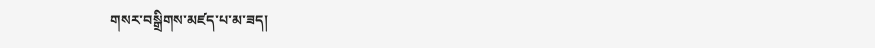གསར་བསྒྲིགས་མཛད་པ་མ་ཟད།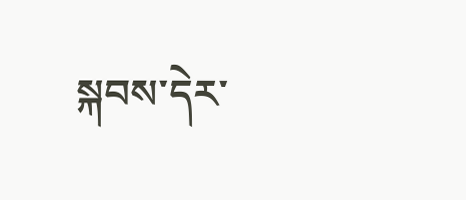སྐབས་དེར་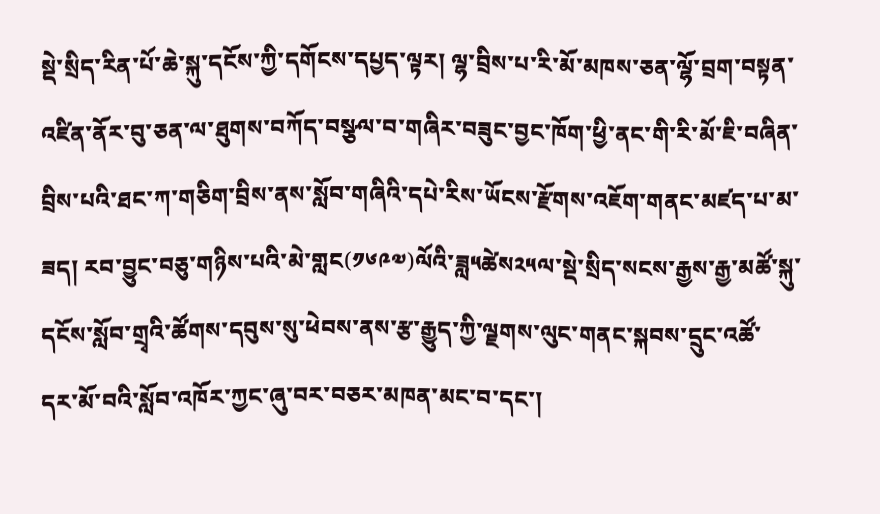སྡེ་སྲིད་རིན་པོ་ཆེ་སྐུ་དངོས་ཀྱི་དགོངས་དཔྱད་ལྟར། ལྷ་བྲིས་པ་རི་མོ་མཁས་ཅན་ལྷོ་བྲག་བསྟན་འཛིན་ནོར་བུ་ཅན་ལ་ཐུགས་བཀོད་བསྩལ་བ་གཞིར་བཟུང་བྱང་ཁོག་ཕྱི་ནང་གི་རི་མོ་ཇི་བཞིན་བྲིས་པའི་ཐང་ཀ་གཅིག་བྲིས་ནས་སློབ་གཞིའི་དཔེ་རིས་ཡོངས་རྫོགས་འཇོག་གནང་མཛད་པ་མ་ཟད། རབ་བྱུང་བཅུ་གཉིས་པའི་མེ་གླང(༡༦༩༧)ལོའི་ཟླ༥ཚེས༢༥ལ་སྡེ་སྲིད་སངས་རྒྱས་རྒྱ་མཚོ་སྐུ་དངོས་སློབ་གྲྭའི་ཚོགས་དབུས་སུ་ཕེབས་ནས་རྩ་རྒྱུད་ཀྱི་ལྗགས་ལུང་གནང་སྐབས་དྲུང་འཚོ་དར་མོ་བའི་སློབ་འཁོར་ཀྱང་ཞུ་བར་བཅར་མཁན་མང་བ་དང་།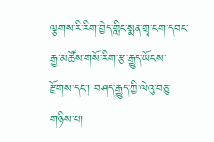ལྕགས་རི་རིག་བྱེད་གླིང་སྨན་གྲྭ་ངག་དབང་རྒྱ་མཚོས་གསོ་རིག་རྩ་རྒྱུད་ཡོངས་རྫོགས་དང་། བཤད་རྒྱུད་ཀྱི་ལེའུ་བཅུ་གཉིས་པ།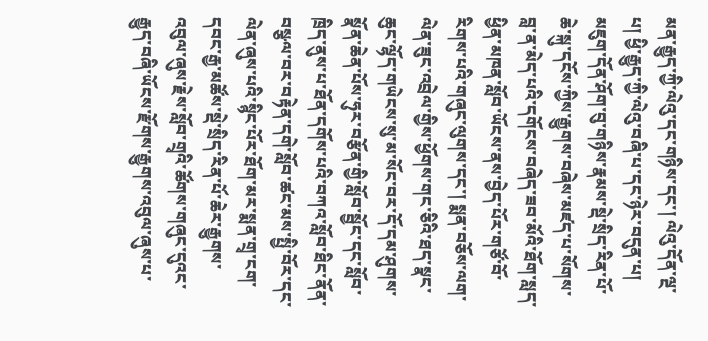མན་རྒྱུད་ཀྱི་ལེའུ་དང་གཉིས་དང་། ལེའུ་དོན་ལྔ་པ། ཕྱི་རྒྱུད་ཀྱི་ལེའུ་བཞི་པ་དང་ཉེར་བདུན་པ། མཇུག་དོན་ཤོག་བུ་གཉིས་རྣམས་སྡེ་སྲིད་རིན་པོ་ཆེ་སྐུ་དངོས་ཀྱིས་རྒྱུགས་བཞེས་མཛད་པ་སོགས་བླ་ན་མེད་པའི་དགོངས་བཞེད་ཟབ་མོའི་ཐོག་སླད་ཕྱིན་མཁན་སློབ་ཡོངས་ནས་བྱེད་པོར་གཙོ་བོ་རིགས་པའི་གཞུང་ལུགས་དང་། སྨན་བཅོས་ལག་ལེན་ཟུང་འབྲེལ་གྱིས་ཕྱོགས་གང་ཅིའི་ཐད་སྣང་ཆུང་ལྷོད་གཡེངས་སུ་མ་སོང་བར་དོ་དམ་ཤུགས་སྣོན་ཆེན་པོས་ཧུར་བརྩོན་གྱི་སློབ་སྦྱོང་དང་སློབ་ཁྲིད་ནུས་པ་ཐོན་དགོས་པའི་བཀའ་སློབ་ཐིང་ནོན་བསྩལ་བར་བརྟེན་དགེ་སློབ་ཚང་མས་སྤྱི་བོར་དང་ལེན་ཞུས་པའི་སྙིང་པོར་ཐོག་མར་སྨན་གྲྭ་ངག་དབང་རྒྱ་མཚོས་སྡེ་སྲིད་རིན་པོ་ཆེར་རྒྱུགས་འབུལ་ཞུས་རྗེས་སློབ་གྲྭའི་ཚོགས་གཞུང་དུའང་རྒྱུད་བཞི་ཡོངས་རྫོགས་རྒྱུགས་འབུལ་ཞུས་པ་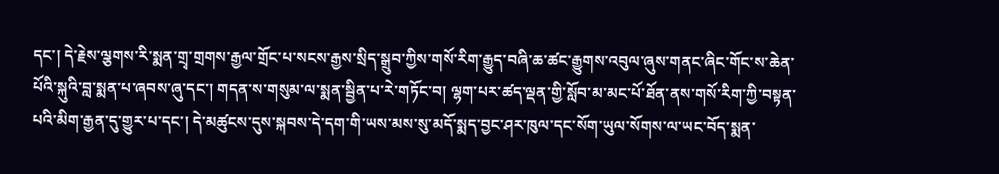དང་། དེ་རྗེས་ལྕགས་རི་སྨན་གྲྭ་གྲགས་རྒྱལ་གྲོང་པ་སངས་རྒྱས་སྲིད་སྒྲུབ་ཀྱིས་གསོ་རིག་རྒྱུད་བཞི་ཆ་ཚང་རྒྱུགས་འབུལ་ཞུས་གནང་ཞིང་གོང་ས་ཆེན་པོའི་སྐུའི་བླ་སྨན་པ་ཞབས་ཞུ་དང་། གདན་ས་གསུམ་ལ་སྨན་སྦྱིན་པ་རེ་གཏོང་བ། ལྷག་པར་ཚད་ལྡན་གྱི་སློབ་མ་མང་པོ་ཐོན་ནས་གསོ་རིག་ཀྱི་བསྟན་པའི་མིག་རྒྱན་དུ་གྱུར་པ་དང་། དེ་མཚུངས་དུས་སྐབས་དེ་དག་གི་ཡས་མས་སུ་མདོ་སྨད་བྱང་ཤར་ཁུལ་དང་སོག་ཡུལ་སོགས་ལ་ཡང་བོད་སྨན་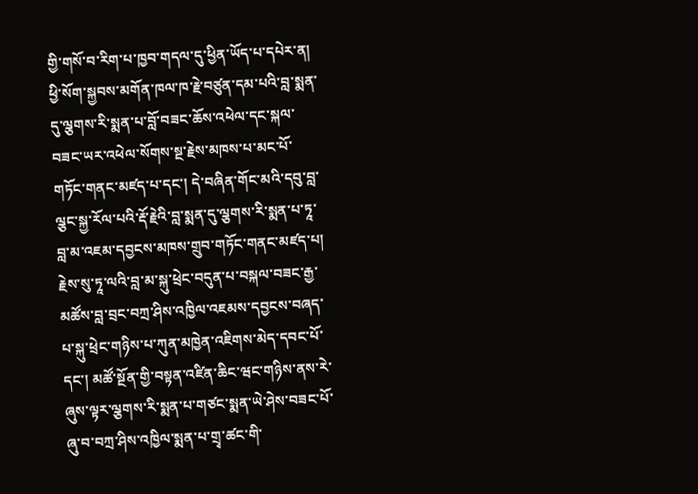གྱི་གསོ་བ་རིག་པ་ཁྱབ་གདལ་དུ་ཕྱིན་ཡོད་པ་དཔེར་ན། ཕྱི་སོག་སྐྱབས་མགོན་ཁལ་ཁ་རྗེ་བཙུན་དམ་པའི་བླ་སྨན་དུ་ལྕགས་རི་སྨན་པ་བློ་བཟང་ཆོས་འཕེལ་དང་སྐལ་བཟང་ཡར་འཕེལ་སོགས་སྔ་རྗེས་མཁས་པ་མང་པོ་གཏོང་གནང་མཛད་པ་དང་། དེ་བཞིན་གོང་མའི་དབུ་བླ་ལྕང་སྐྱ་རོལ་པའི་རྡོ་རྗེའི་བླ་སྨན་དུ་ལྕགས་རི་སྨན་པ་ཏཱ་བླ་མ་འཇམ་དབྱངས་མཁས་གྲུབ་གཏོང་གནང་མཛད་པ། རྗེས་སུ་ཏཱ་ལའི་བླ་མ་སྐུ་ཕྲེང་བདུན་པ་བསྐལ་བཟང་རྒྱ་མཚོས་བླ་བྲང་བཀྲ་ཤིས་འཁྱིལ་འཇམས་དབྱངས་བཞད་པ་སྐུ་ཕྲེང་གཉིས་པ་ཀུན་མཁྱེན་འཇིགས་མེད་དབང་པོ་དང་། མཚོ་སྔོན་གྱི་བསྟན་འཛིན་ཆིང་ཝང་གཉིས་ནས་རེ་ཞུས་ལྟར་ལྕགས་རི་སྨན་པ་གཙང་སྨན་ཡེ་ཤེས་བཟང་པོ་ཞུ་བ་བཀྲ་ཤིས་འཁྱིལ་སྨན་པ་གྲྭ་ཚང་གི་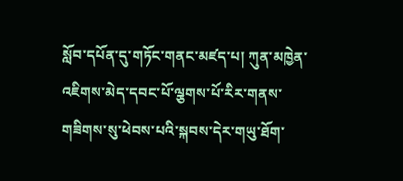སློབ་དཔོན་དུ་གཏོང་གནང་མཛད་པ། ཀུན་མཁྱེན་འཇིགས་མེད་དབང་པོ་ལྕགས་པོ་རིར་གནས་གཟིགས་སུ་ཕེབས་པའི་སྐབས་དེར་གཡུ་ཐོག་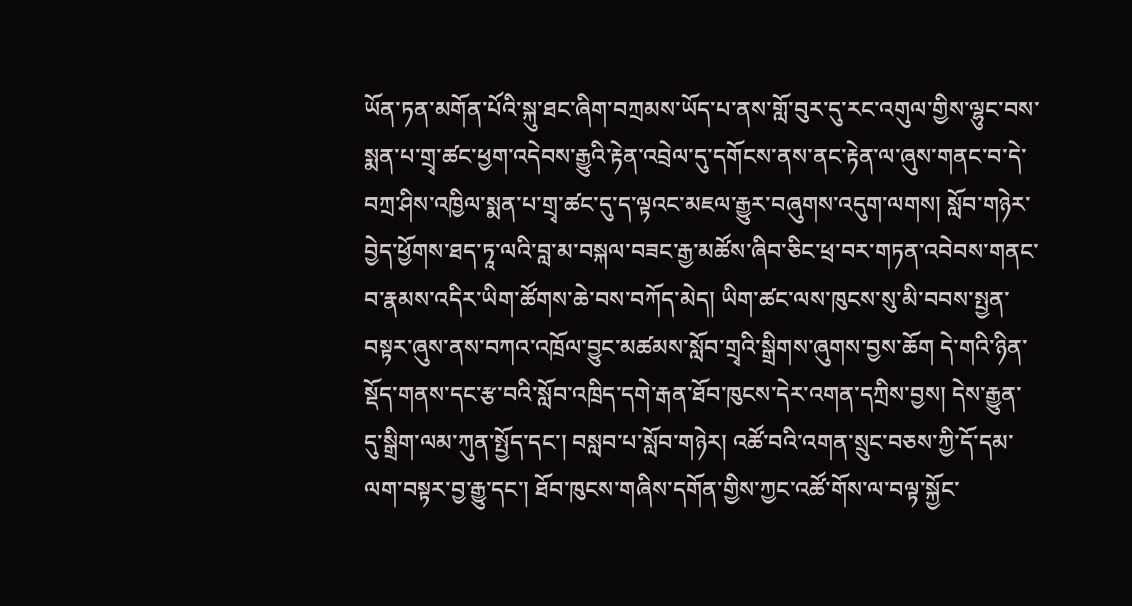ཡོན་ཏན་མགོན་པོའི་སྐུ་ཐང་ཞིག་བཀྲམས་ཡོད་པ་ནས་གློ་བུར་དུ་རང་འགུལ་གྱིས་ལྷུང་བས་སྨན་པ་གྲྭ་ཚང་ཕྱག་འདེབས་རྒྱུའི་རྟེན་འབྲེལ་དུ་དགོངས་ནས་ནང་རྟེན་ལ་ཞུས་གནང་བ་དེ་བཀྲ་ཤིས་འཁྱིལ་སྨན་པ་གྲྭ་ཚང་དུ་ད་ལྟའང་མཇལ་རྒྱུར་བཞུགས་འདུག་ལགས། སློབ་གཉེར་བྱེད་ཕྱོགས་ཐད་ཏཱ་ལའི་བླ་མ་བསྐལ་བཟང་རྒྱ་མཚོས་ཞིབ་ཅིང་ཕྲ་བར་གཏན་འབེབས་གནང་བ་རྣམས་འདིར་ཡིག་ཚོགས་ཆེ་བས་བཀོད་མེད། ཡིག་ཚང་ལས་ཁུངས་སུ་མི་བབས་སྤྱན་བསྟར་ཞུས་ནས་བཀའ་འཁྲོལ་བྱུང་མཚམས་སློབ་གྲྭའི་སྒྲིགས་ཞུགས་བྱས་ཆོག དེ་གའི་ཉིན་སྡོད་གནས་དང་རྩ་བའི་སློབ་འཁྲིད་དགེ་རྒན་ཐོབ་ཁུངས་དེར་འགན་དཀྲིས་བྱས། དེས་རྒྱུན་དུ་སྒྲིག་ལམ་ཀུན་སྤྱོད་དང་། བསླབ་པ་སློབ་གཉེར། འཚོ་བའི་འགན་སྲུང་བཅས་ཀྱི་དོ་དམ་ལག་བསྟར་བྱ་རྒྱུ་དང་། ཐོབ་ཁུངས་གཞིས་དགོན་གྱིས་ཀྱང་འཚོ་གོས་ལ་བལྟ་སྐྱོང་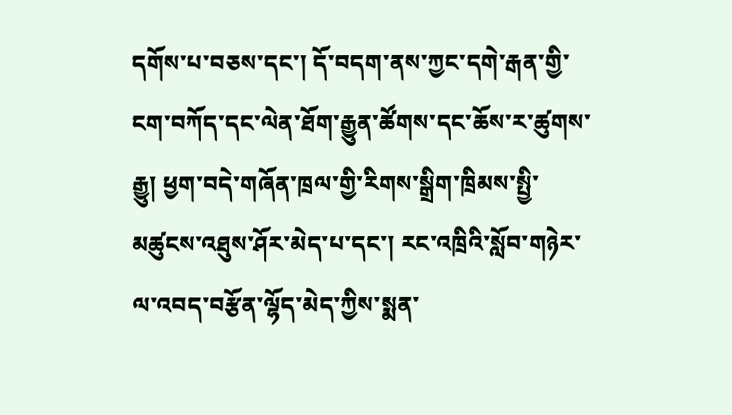དགོས་པ་བཅས་དང་། དོ་བདག་ནས་ཀྱང་དགེ་རྒན་གྱི་ངག་བཀོད་དང་ལེན་ཐོག་རྒྱུན་ཚོགས་དང་ཆོས་ར་ཚུགས་རྒྱུ། ཕྱག་བདེ་གཞོན་ཁྲལ་གྱི་རིགས་སྒྲིག་ཁྲིམས་སྤྱི་མཚུངས་འཐུས་ཤོར་མེད་པ་དང་། རང་འཁྲིའི་སློབ་གཉེར་ལ་འབད་བརྩོན་ལྷོད་མེད་ཀྱིས་སྨན་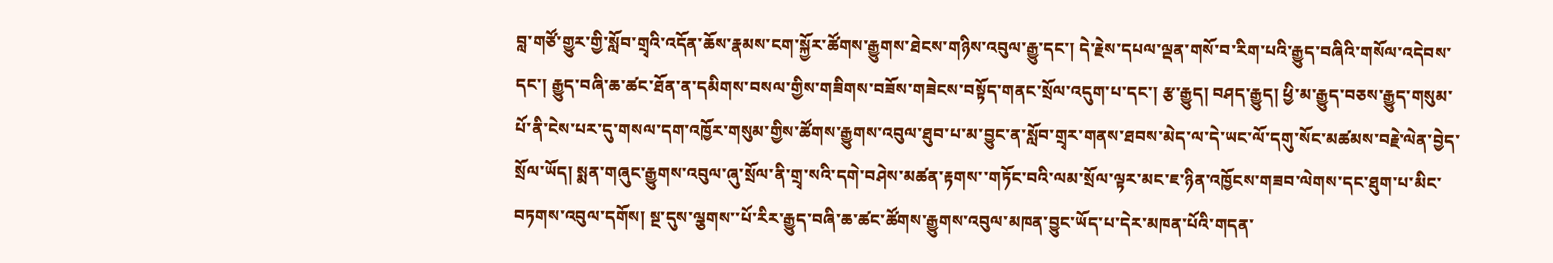བླ་གཙོ་གྱུར་གྱི་སློབ་གྲྭའི་འདོན་ཆོས་རྣམས་ངག་སྐྱོར་ཚོགས་རྒྱུགས་ཐེངས་གཉིས་འབུལ་རྒྱུ་དང་། དེ་རྗེས་དཔལ་ལྡན་གསོ་བ་རིག་པའི་རྒྱུད་བཞིའི་གསོལ་འདེབས་དང་། རྒྱུད་བཞི་ཆ་ཚང་ཐོན་ན་དམིགས་བསལ་གྱིས་གཟིགས་བཟོས་གཟེངས་བསྟོད་གནང་སྲོལ་འདུག་པ་དང་། རྩ་རྒྱུད། བཤད་རྒྱུད། ཕྱི་མ་རྒྱུད་བཅས་རྒྱུད་གསུམ་པོ་ནི་ངེས་པར་དུ་གསལ་དག་འཁྱོར་གསུམ་གྱིས་ཚོགས་རྒྱུགས་འབུལ་ཐུབ་པ་མ་བྱུང་ན་སློབ་གྲྭར་གནས་ཐབས་མེད་ལ་དེ་ཡང་ལོ་དགུ་སོང་མཚམས་བརྗེ་ལེན་བྱེད་སྲོལ་ཡོད། སྨན་གཞུང་རྒྱུགས་འབུལ་ཞུ་སྲོལ་ནི་གྲྭ་སའི་དགེ་བཤེས་མཚན་རྟགས་་གཏོང་བའི་ལམ་སྲོལ་ལྟར་མང་ཇ་ཉིན་འཁྱོངས་གཟབ་ལེགས་དང་ཐུག་པ་མིང་བཏགས་འབུལ་དགོས། སྔ་དུས་ལྕགས་་པོ་རིར་རྒྱུད་བཞི་ཆ་ཚང་ཚོགས་རྒྱུགས་འབུལ་མཁན་བྱུང་ཡོད་པ་དེར་མཁན་པོའི་གདན་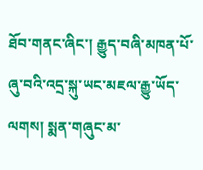ཐོབ་གནང་ཞིང་། རྒྱུད་བཞི་མཁན་པོ་ཞུ་བའི་འདྲ་སྐུ་ཡང་མཇལ་རྒྱུ་ཡོད་ལགས། སྨན་གཞུང་མ་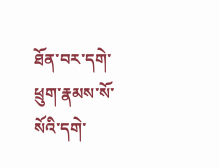ཐོན་བར་དགེ་ཕྲུག་རྣམས་སོ་སོའི་དགེ་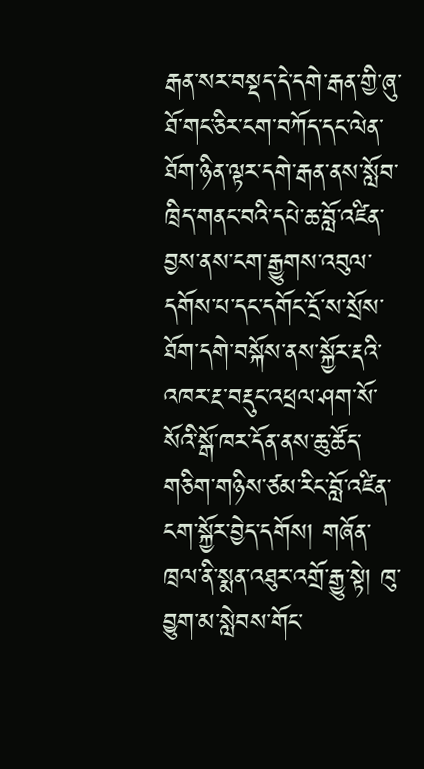རྒན་སར་བསྡད་དེ་དགེ་རྒན་གྱི་ཞུ་ཐོ་གང་ཅིར་ངག་བཀོད་དང་ལེན་ཐོག་ཉིན་ལྟར་དགེ་རྒན་ནས་སློབ་ཁྲིད་གནང་བའི་དཔེ་ཆ་བློ་འཛིན་བྱས་ནས་ངག་རྒྱུགས་འབུལ་དགོས་པ་དང་དགོང་དྲོ་ས་སྲོས་ཐོག་དགེ་བསྐོས་ནས་སྐྱོར་རྡའི་འཁར་རྔ་བརྡུང་འཕྲལ་ཤག་སོ་སོའི་སྒོ་ཁར་དོན་ནས་ཆུ་ཚོད་གཅིག་གཉིས་ཙམ་རིང་བློ་འཛིན་ངག་སྐྱོར་བྱེད་དགོས། གཞོན་ཁྲལ་ནི་སྨན་འཐུར་འགྲོ་རྒྱུ་སྟེ། ཁུ་བྱུག་མ་སླེབས་གོང་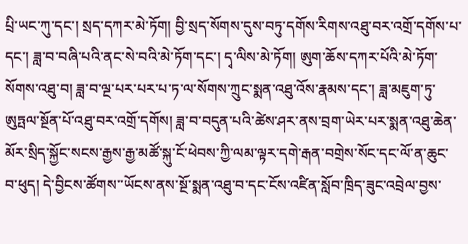པྲི་ཡང་ཀུ་དང་། སྲད་དཀར་མེ་ཏོག། བྱི་སྲད་སོགས་དུས་བཏུ་དགོས་རིགས་འཐུ་བར་འགྲོ་དགོས་པ་དང་། ཟླ་བ་བཞི་པའི་ནང་སེ་བའི་མེ་ཏོག་དང་། དྭ་ལིས་མེ་ཏོག། ཨུག་ཆོས་དཀར་པོའི་མེ་ཏོག་སོགས་འཐུ་བ། ཟླ་བ་ལྔ་པར་པར་པ་ཏ་ལ་སོགས་ཀྲུང་སྨན་འཐུ་འོས་རྣམས་དང་། ཟླ་མཇུག་ཏུ་ཨུཏྤལ་སྔོན་པོ་འཐུ་བར་འགྲོ་དགོས། ཟླ་བ་བདུན་པའི་ཚེས་ཤར་ནས་བྲག་ཡེར་པར་སྨན་འཐུ་ཆེན་མོར་སྲིད་སྐྱོང་སངས་རྒྱས་རྒྱ་མཚོ་སྐུ་ངོ་ཕེབས་ཀྱི་ལམ་ལྟར་དགེ་རྒན་བགྲེས་སོང་དང་ལོ་ན་ཆུང་བ་ཕུད། དེ་བྱིངས་ཚོགས་་ཡོངས་ནས་སྔོ་སྨན་འཐུ་བ་དང་ངོས་འཛིན་སློབ་ཁྲིད་ཟུང་འབྲེལ་བྱས་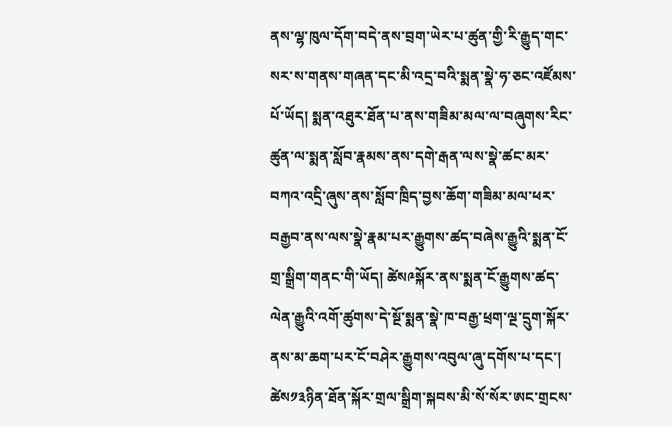ནས་ལྷ་ཁུལ་དོག་བདེ་ནས་བྲག་ཡེར་པ་ཚུན་གྱི་རི་རྒྱུད་གང་སར་ས་གནས་གཞན་དང་མི་འདྲ་བའི་སྨན་སྣེ་ཧ་ཅང་འཛོམས་པོ་ཡོད། སྨན་འཐུར་ཐོན་པ་ནས་གཟིམ་མལ་ལ་བཞུགས་རིང་ཚུན་ལ་སྨན་སློབ་རྣམས་ནས་དགེ་རྒན་ལས་སྣེ་ཚང་མར་བཀའ་འདྲི་ཞུས་ནས་སློབ་ཁྲིད་བྱས་ཆོག་གཟིམ་མལ་ཕར་བརྒྱབ་ནས་ལས་སྣེ་རྣམ་པར་རྒྱུགས་ཚད་བཞེས་རྒྱུའི་སྨན་ངོ་གྲ་སྒྲིག་གནང་གི་ཡོད། ཚེས༩སྐོར་ནས་སྨན་ངོ་རྒྱུགས་ཚད་ལེན་རྒྱུའི་འགོ་ཚུགས་དེ་སྔོ་སྨན་སྣེ་ཁ་བརྒྱ་ཕྲག་ལྔ་དྲུག་སྐོར་ནས་མ་ཆག་པར་ངོ་བཤེར་རྒྱུགས་འབུལ་ཞུ་དགོས་པ་དང་། ཚེས༡༣ཉིན་ཐོན་སྐོར་གྲལ་སྒྲིག་སྐབས་མི་སོ་སོར་ཨང་གྲངས་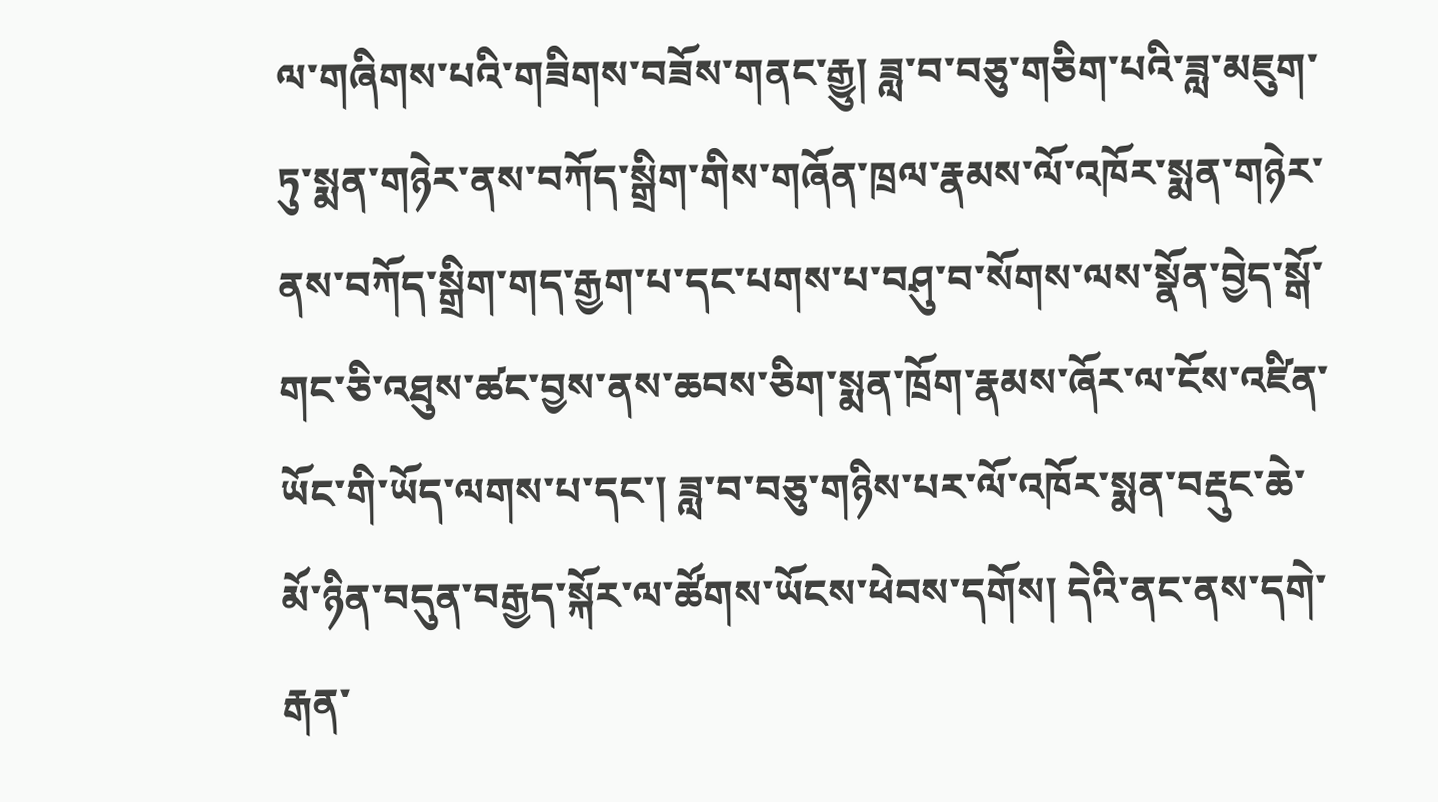ལ་གཞིགས་པའི་གཟིགས་བཟོས་གནང་རྒྱུ། ཟླ་བ་བཅུ་གཅིག་པའི་ཟླ་མཇུག་ཏུ་སྨན་གཉེར་ནས་བཀོད་སྒྲིག་གིས་གཞོན་ཁྲལ་རྣམས་ལོ་འཁོར་སྨན་གཉེར་ནས་བཀོད་སྒྲིག་གད་རྒྱག་པ་དང་པགས་པ་བཤུ་བ་སོགས་ལས་སྣོན་བྱེད་སྒོ་གང་ཅི་འཐུས་ཚང་བྱས་ནས་ཆབས་ཅིག་སྨན་ཁྲོག་རྣམས་ཞོར་ལ་ངོས་འཛིན་ཡོང་གི་ཡོད་ལགས་པ་དང་། ཟླ་བ་བཅུ་གཉིས་པར་ལོ་འཁོར་སྨན་བརྡུང་ཆེ་མོ་ཉིན་བདུན་བརྒྱད་སྐོར་ལ་ཚོགས་ཡོངས་ཕེབས་དགོས། དེའི་ནང་ནས་དགེ་རྒན་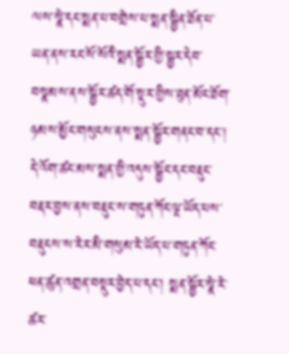ལས་སྣེ་དང་སྨན་པ་བགྲེས་པ་སྨན་སྦྱིན་ཐོན་པ་ཡན་ནས་རང་སོ་སོའི་སྨན་སྦྱོར་གྱི་སྦྱར་དེབ་བསྣམས་ནས་སྦྱོར་ཚད་གོ་སྡུར་གྱིས་ཐུན་མོང་ཐོག་ཉམས་མྱོང་གསུངས་ནས་སྨན་སྦྱོར་གནང་བ་དང་། དེ་འོག་ཚང་མས་སྨན་གྱི་འདུས་སྦྱོང་དང་བརྡུང་བརྡར་བྱས་ནས་བརྡུང་ས་གཏུན་ཀོང་ལྔ་ཡོད་པས་བརྡུངས་ས་རེར་མི་གསུམ་རེ་ཡོད་པ་གཏུན་ཀོང་ཕན་ཚུན་འགྲན་བསྡུར་བྱེད་པ་དང་། སྨན་སྦྱོར་སྣེ་རེ་ཚར་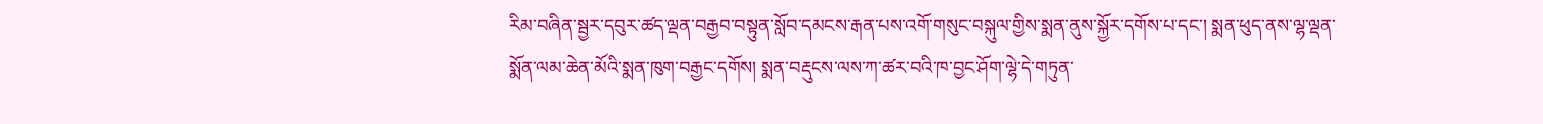རིམ་བཞིན་སྦྱར་དབུར་ཚད་ལྡན་བརྒྱབ་བསྟུན་སློབ་དམངས་རྒན་པས་འགོ་གསུང་བསྐུལ་གྱིས་སྨན་ནུས་སྐྱོར་དགོས་པ་དང་། སྨན་ཕུད་ནས་ལྷ་ལྡན་སྨོན་ལམ་ཆེན་མོའི་སྨན་ཁུག་བརྒྱང་དགོས། སྨན་བརྡུངས་ལས་ཀ་ཚར་བའི་ཁ་བྱང་ཤོག་ལྷེ་དེ་གཏུན་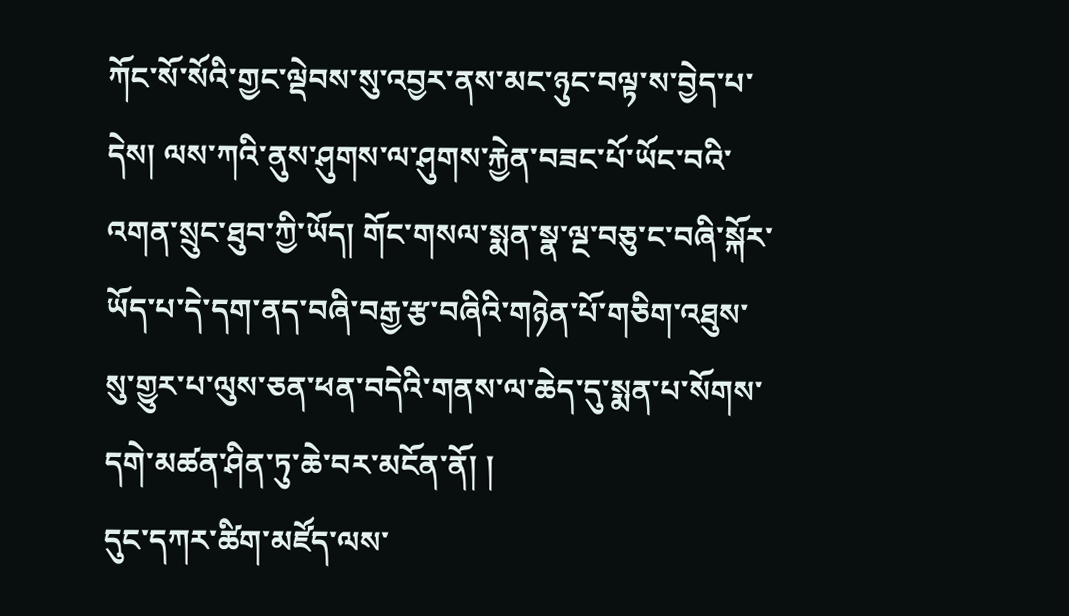ཀོང་སོ་སོའི་གྱང་ལྡེབས་སུ་འབྱར་ནས་མང་ཉུང་བལྟ་ས་བྱེད་པ་དེས། ལས་ཀའི་ནུས་ཤུགས་ལ་ཤུགས་རྐྱེན་བཟང་པོ་ཡོང་བའི་འགན་སྲུང་ཐུབ་ཀྱི་ཡོད། གོང་གསལ་སྨན་སྣ་ལྔ་བཅུ་ང་བཞི་སྐོར་ཡོད་པ་དེ་དག་ནད་བཞི་བརྒྱ་རྩ་བཞིའི་གཉེན་པོ་གཅིག་འཐུས་སུ་གྱུར་པ་ལུས་ཅན་ཕན་བདེའི་གནས་ལ་ཆེད་དུ་སྨན་པ་སོགས་དགེ་མཚན་ཤིན་ཏུ་ཆེ་བར་མངོན་ནོ། །
དུང་དཀར་ཚིག་མཛོད་ལས་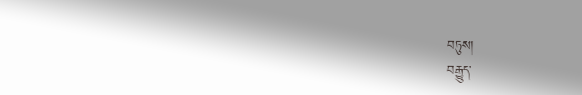བཏུས།
བརྒྱུད་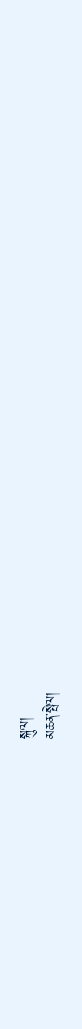སྐུལ།
མཆན་སྤེལ།